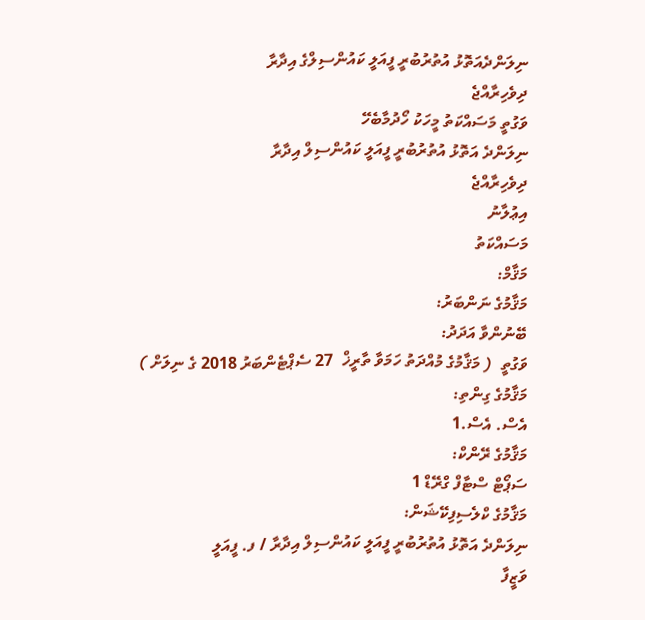ނިލަންދެއަތޮޅު އުތުރުބުރީ ފީއަލީ ކައުންސިލްގެ އިދާރާ
ދިވެހިރާއްޖެ
ވަގުތީ މަސައްކަތު މީހަކު ހޯދުމާބެހޭ
ނިލަންދެ އަތޮޅު އުތުރުބުރީ ފީއަލީ ކައުންސިލް އިދާރާ
ދިވެހިރާއްޖެ
އިޢުލާނު
މަސައްކަތު
މަޤާމް:
މަޤާމުގެ ނަންބަރު:
ބޭނުންވާ އަދަދު:
ވަގުތީ  ( މަޤާމުގެ މުއްދަތު ހަމަވާ ތާރީޚް  27 ސެޕްޓެންބަރު 2018 ގެ ނިލަށް )
މަޤާމުގެ ގިންތި:
އެސް. އެސް.1
މަޤާމުގެ ރޭންކް:
ސަޕޯޓް ސްޓާފް ގްރޭޑް 1
މަޤާމުގެ ކްލެސިފިކޭޝަން:
ނިލަންދެ އަތޮޅު އުތުރުބުރީ ފީއަލީ ކައުންސިލް އިދާރާ / ފ. ފީއަލީ
ވަޒީފާ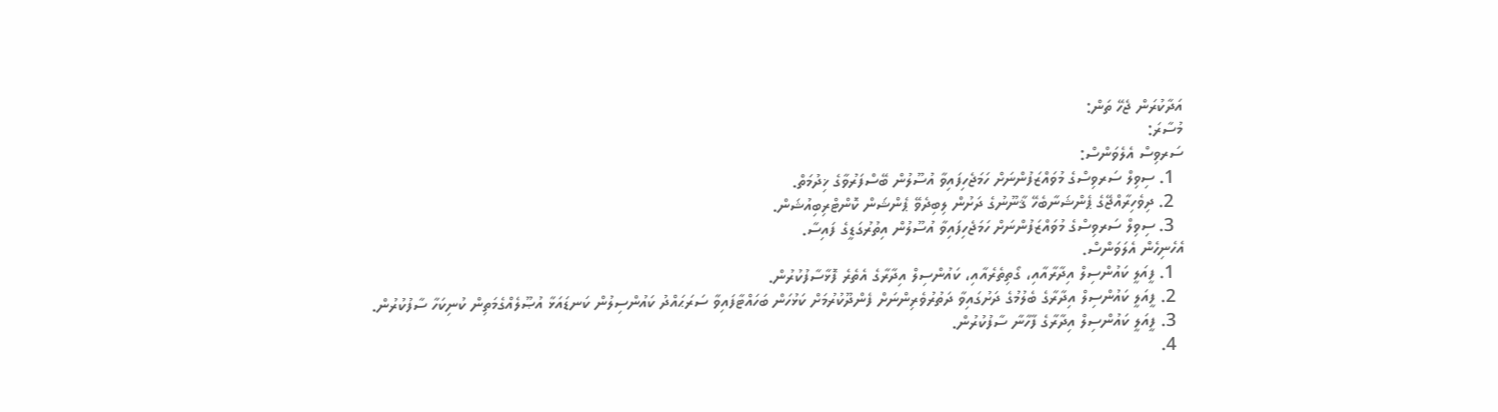އަދާކުރަން ޖެހޭ ތަން:
މުސާރަ:
ސަރވިސް އެލެވަންސް:
  1. ސިވިލް ސަރވިސްގެ މުވައްޒަފުންނަށް ހަމަޖެހިފައިވާ އުސޫލުން ބޭސްފަރުވާގެ ޚިދުމަތް.
  2. ދިވެހިރާއްޖޭގެ ޕެންޝަނާބެހޭ ޤާނޫނުގެ ދަށުން ލިބިދެވޭ ޕެންޝަން ކޮންޓްރިބިއުޝަން.
  3. ސިވިލް ސަރވިސްގެ މުވައްޒަފުންނަށް ހަމަޖެހިފައިވާ އުސޫލުން އިތުރުގަޑީގެ ފައިސާ.
އެހެނިހެން އެލަވަންސް.
  1. ފީއަލީ ކައުންސިލް އިދާރާއާއި، ގޯތިތެރެއާއި، ކައުންސިލް އިދާރާގެ އެތެރެ ފޮޅާސާފުކުރުން.
  2. ފީއަލީ ކައުންސިލް އިދާރާގެ ބެލުމުގެ ދަށުގައިވާ ދަތުރުވެރިންނަށް ފެންދޫކުރުމަށް ކަޅުހަން ބަހައްޓާފައިވާ ސަރަޙައްދު ކައުންސިލުން ކަނޑައަޅާ އުޞޫލެއްގެމަތިން ކުނިކަހާ ސާފުކުރުން.
  3. ފީއަލީ ކައުންސިލް އިދާރާގެ ފާހާނާ ސާފުކުރުން.
  4.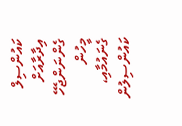ކައުންސިލް އިދާރާއަށް ގެންނަންޖެހޭ މީހުން ގެނައުމާއި، ކައުންސިލުން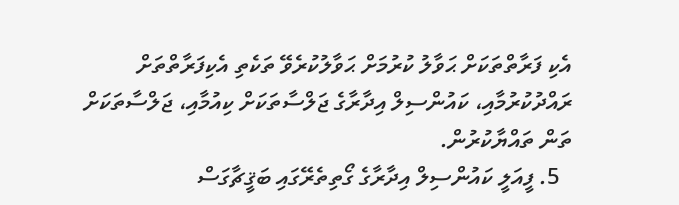އެކި ފަރާތްތަކަށް ޙަވާލު ކުރުމަށް ޙަވާލުކުރެވޭ ތަކެތި އެކިފަރާތްތަށް ރައްދުކުރުމާއި، ކައުންސިލް އިދާރާގެ ޖަލްސާތަކަށް ކިއުމާއި، ޖަލްސާތަކަށް ތަން ތައްޔާކުރުން.
  5. ފީއަލީ ކައުންސިލް އިދާރާގެ ގޯތިތެރޭގައި ބަޤީޗާގަސް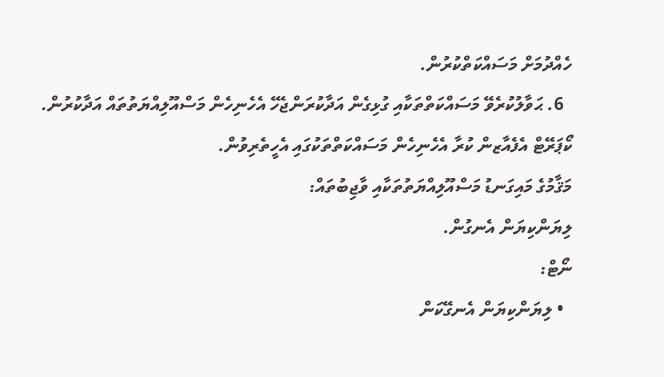ހެއްދުމަށް މަސައްކަތްކުރުން.
  6. ޙަވާލުކުރެވޭ މަސައްކަތްތަކާއި ގުޅިގެން އަދާކުރަންޖެހޭ އެހެނިހެން މަސްއޫލިއްޔަތުތައް އަދާކުރުން.
ކޯޕަރޭޓް އެފެއާޒން ކުރާ އެހެނިހެން މަސައްކަތްތަކުގައި އެހީތެރިވުން.
މަޤާމުގެ މައިގަނޑު މަސްއޫލިއްޔަތުތަކާއި ވާޖިބުތައް:
ލިޔަންކިޔަން އެނގުން.
ނޯޓް:
  • ލިޔަންކިޔަން އެނގޭކަން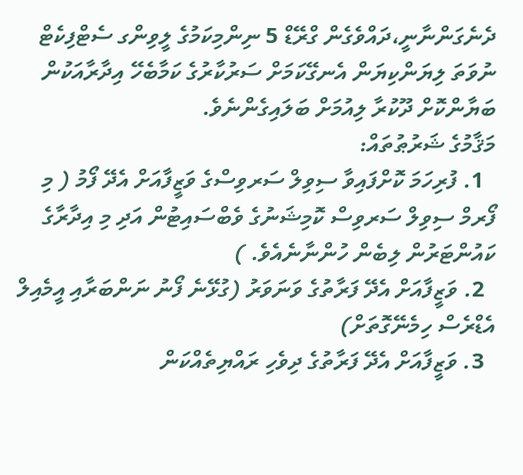ދެނެގަންނާނީ،ދައްވެގެން ގްރޭޑް 5 ނިންމިކަމުގެ ލީވިންގ ސެޓްފިކެޓް ނުވަތަ ލިޔަންކިޔަން އެނގޭކަމަށް ސަރުކާރުގެ ކަމާބެހޭ އިދާރާއަކުން ބަޔާންކޮށް ދޫކުރާ ލިއުމަށް ބަލައިގެންނެވެ.
މަޤާމުގެ ޝަރުޠުތައް:
  1. ފުރިހަމަ ކޮށްފައިވާ ސިވިލް ސަރވިސްގެ ވަޒީފާއަށް އެދޭ ފޯމު ( މި ފޯރމް ސިވިލް ސަރވިސް ކޮމިޝަނުގެ ވެބްސައިޓުން އަދި މި އިދާރާގެ ކައުންޓަރުން ލިބެން ހުންނާނެއެވެ. )
  2. ވަޒީފާއަށް އެދޭ ފަރާތުގެ ވަނަވަރު (ގުޅޭނެ ފޯނު ނަންބަރާއި އީމެއިލް އެޑްރެސް ހިމެނޭގޮތަށް)
  3. ވަޒީފާއަށް އެދޭ ފަރާތުގެ ދިވެހި ރައްޔިތެއްކަން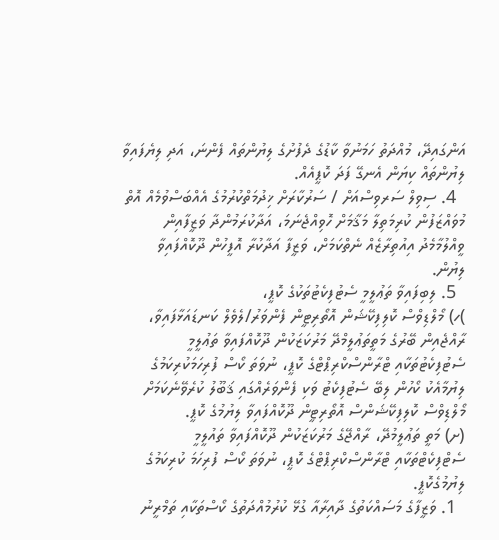އަންގައިދޭ، މުއްދަތު ހަމަނުވާ ކާޑުގެ ދެފުށުގެ ލިޔުންތައް ފެންނަ، އަދި ލިޔެފައިވާ ލިޔުންތައް ކިޔަން އެނގޭ ފަދަ ކޮޕީއެއް.
  4. ސިވިލް ސަރވިސްއަށް / ސަރުކާރަށް ޚިދުމަތްކުރުމުގެ އެއްބަސްވުމެއް އޮތް މުވައްޒަފުން ކުރިމަތިލާ މަޤާމަށް ހޮވިއްޖެނަމަ، އަދާކުރަމުންދާ ވަޒީފާއިން ވީއްލުމާމެދު އިއުތިރާޒެއް ނެތްކަމަށް، ވަޒީފާ އަދާކުރާ އޮފީހުން ދޫކޮއްފައިވާ ލިޔުން.
  5. ލިބިފައިވާ ތަޢުލީމީ ސެޓުފިކެޓުތަކުގެ ކޮޕީ،
)ހ) މޯލްޑިވްސް ކޮލިފިކޭޝަން އޮތޯރިޓީން ފެންވަރު/ލެވެލް ކަނޑައަޅާފައިވާ، ރާއްޖެއިން ބޭރުގެ މަތީތަޢުލީމްދޭ މަރުކަޒަކުން ދޫކޮއްފައިވާ ތަޢުލީމީ ސެޓުފިކެޓުތަކާއި ޓްރާންސްކްރިޕްޓްގެ ކޮޕީ، ނުވަތަ ކޯސް ފުރިހަމަކުރިކަމުގެ ލިޔުމާއެކު ކޯހުން ލިބޭ ސެޓުފިކެޓު ވަކި ފެންވަރެއްގައި ޤަބޫލު ކުރެވޭނެކަމަށް މޯލްޑިވްސް ކޮލިފިކޭޝަންސް އޮތޯރިޓީން ދޫކޮއްފައިވާ ލިޔުމުގެ ކޮޕީ.
(ށ) މަތީ ތަޢުލީމުދޭ، ރާއްޖޭގެ މަރުކަޒަކުން ދޫކޮއްފައިވާ ތައުލީމީ ސެޓްފިކެޓްތަކާއި ޓްރާންސްކްރިޕްޓްގެ ކޮޕީ، ނުވަތަ ކޯސް ފުރިހަމަ ކުރިކަމުގެ ލިޔުމުގެކޮޕީ.
  1. ވަޒީފާގެ މަސައްކަތުގެ ދާއިރާއާ ގުޅޭ ކުރުމުއްދަތުގެ ކޯސްތަކާއި ތަމްރީނު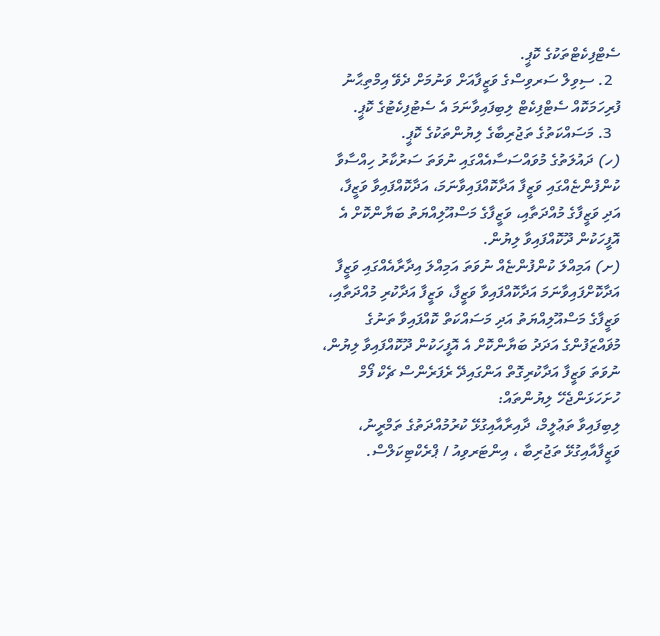ސެޓްފިކެޓްތަކުގެ ކޮޕީ.
  2. ސިވިލް ސަރވިސްގެ ވަޒީފާއަށް ވަނުމަށް ދެވޭ އިމްތިޙާނު ފުރިހަމަކޮއް ސެޓްފިކެޓް ލިބިފައިވާނަމަ އެ ސެޓުފިކެޓުގެ ކޮޕީ.
  3. މަސައްކަތުގެ ތަޖުރިބާގެ ލިޔުންތަކުގެ ކޮޕީ.
(ހ) ދައުލަތުގެ މުވައްސަސާއެއްގައި ނުވަތަ ސަރުކާރު ހިއްސާވާ ކުންފުންޏެއްގައި ވަޒީފާ އަދާކޮއްފައިވާނަމަ، އަދާކޮއްފައިވާ ވަޒީފާ، އަދި ވަޒީފާގެ މުއްދަތާއި، ވަޒީފާގެ މަސްއޫލިއްޔަތު ބަޔާންކޮށް އެ އޮފީހަކުން ދޫކޮއްފައިވާ ލިޔުން.
(ށ) އަމިއްލަ ކުންފުންޏެއް ނުވަތަ އަމިއްލަ އިދާރާއެއްގައި ވަޒީފާ އަދާކޮށްފައިވާނަމަ އަދާކޮއްފައިވާ ވަޒީފާ، ވަޒީފާ އަދާކުރި މުއްދަތާއި، ވަޒީފާގެ މަސްއޫލިއްޔަތު އަދި މަސައްކަތް ކޮއްފައިވާ ތަނުގެ މުޥައްޒަފުންގެ އަދަދު ބަޔާންކޮށް އެ އޮފީހަކުން ދޫކޮއްފައިވާ ލިޔުން، ނުވަތަ ވަޒީފާ އަދާކުރިގޮތް އަންގައިދޭ ރެފަރެންސް ޗެކް ފޯމް
ހުށަހަޅަންޖެހޭ ލިޔުންތައް:
ލިބިފައިވާ ތަޢުލީމް، ދާއިރާއާއިގުޅޭ ކުރުމުއްދަތުގެ ތަމްރީނު، ވަޒީފާއާއިގުޅޭ ތަޖުރިބާ ، އިންޓަރވިއު / ޕްރެކްޓިކަލްސް.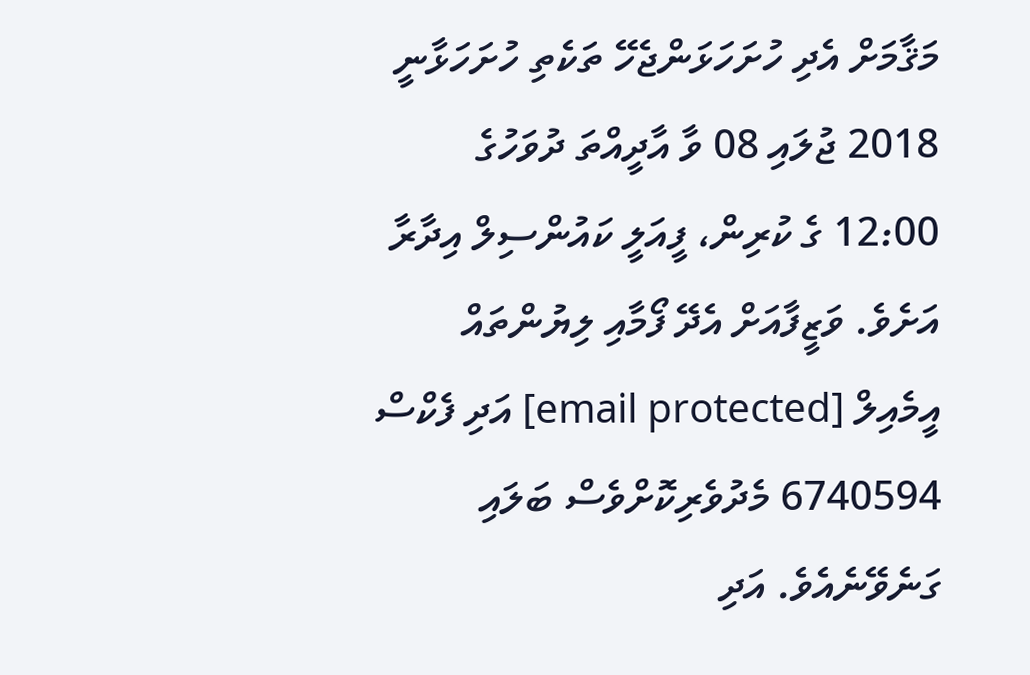މަޤާމަށް އެދި ހުށަހަޅަންޖެހޭ ތަކެތި ހުށަހަޅާނީ 2018 ޖުލައި 08 ވާ އާދީއްތަ ދުވަހުގެ 12:00 ގެ ކުރިން، ފީއަލީ ކައުންސިލް އިދާރާ އަށެވެ. ވަޒީފާއަށް އެދޭ ފޯމާއި ލިޔުންތައް އީމެއިލް [email protected] އަދި ފެކްސް 6740594 މެދުވެރިކޮށްވެސް ބަލައި ގަނެވޭނެއެވެ. އަދި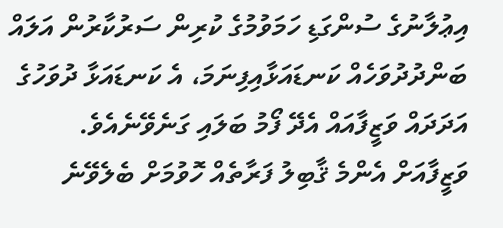އިޢުލާނުގެ ސުންގަޑި ހަމަވުމުގެ ކުރިން ސަރުކާރުން އަލައް ބަންދުދުވަހެއް ކަނޑައަޅާއިފިނަމަ، އެ ކަނޑައަޅާ ދުވަހުގެ އަދަދައް ވަޒީފާއައް އެދޭ ފޯމު ބަލައި ގަނެވޭނެއެވެ.
ވަޒީފާއަށް އެންމެ ޤާބިލު ފަރާތެއް ހޮވުމަށް ބެލެވޭނެ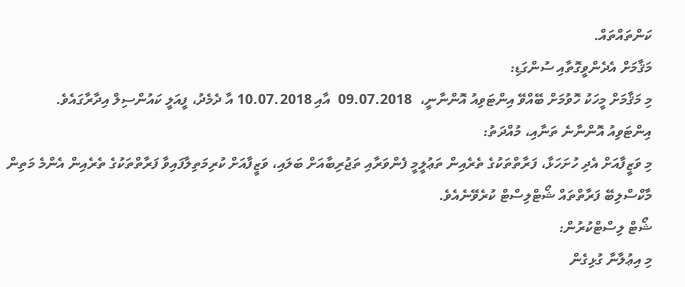ކަންތައްތައް.
މަޤާމަށް އެދެންވީގޮތާއި ސުންގަޑި:
މި މަޤާމަށް މީހަކު ހޮވުމަށް ބޭއްވޭ އިންޓަވިއު އޮންނާނީ،  09.07.2018  އާއި 10.07.2018 އާ ދެމެދު، ފީއަލީ ކައުންސިލް އިދާރާގައެވެ.
އިންޓަވިއު އޮންނާނެ ތަނާއި، މުއްދަތު:
މި ވަޒީފާއަށް އެދި ހުށަހަޅާ، ފަރާތްތަކުގެ ތެރެއިން ތަޢުލީމީ ފެންވަރާއި ތަޖުރިބާއަށް ބަލައި، ވަޒީފާއަށް ކުރިމަތިލާފައިވާ ފަރާތްތަކުގެ ތެރެއިން އެންމެ މަތިން މާކްސްލިބޭ ފަރާތްތައް ޝޯޓްލިސްޓް ކުރެވޭނެއެވެ.
ޝޯޓް ލިސްޓްކުރުން:
މި އިޢުލާނާ ގުޅިގެން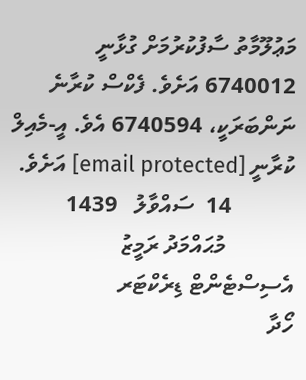މަޢުލޫމާތު ސާފުކުރުމަށް ގުޅާނީ 6740012 އަށެވެ. ފެކްސް ކުރާނެ ނަންބަރަކީ، 6740594 އެވެ. އީ-މެއިލް ކުރާނީ [email protected] އަށެވެ.
           14  ސައްވާލު   1439
            މުޙައްމަދު ރަމީޒު
އެސިސްޓެންޓް ޑިރެކްޓަރ
ހޯދާ